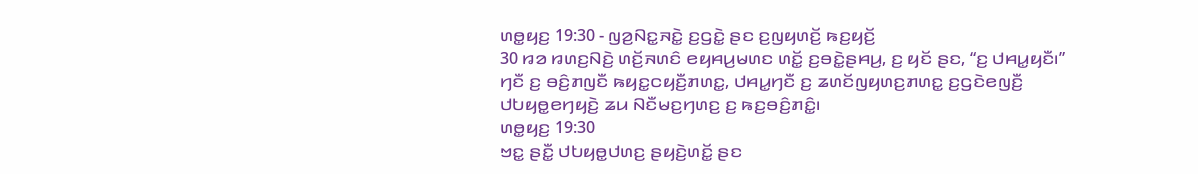ꤛꤥ꤭ꤟꤢ꤬ 19:30 - ꤜꤤ꤬ꤡꤢ꤭ꤏꤢꤧ꤭ ꤢ꤬ꤞꤢꤧ꤭ ꤔꤢ ꤢ꤬ꤜꤟꤛꤢꤩ꤬ ꤒꤢ꤬ꤟꤢꤩ꤬
30 ꤙꤤ ꤙꤛꤢ꤬ꤡꤢꤧ꤬ ꤛꤢꤩ꤬ꤏꤛꤢꤨ ꤕꤟꤌꤣ꤬ꤗꤛꤢ ꤛꤢꤩ꤭ ꤢ꤬ꤋꤢꤧ꤭ꤔꤌꤣ꤬, ꤢ꤬ ꤟꤢꤩ ꤔꤢ, “ꤢ꤬ ꤓꤌꤣ꤭ꤟꤢꤪ꤯” ꤚꤢꤪ ꤢ꤬ ꤋꤢꤨ꤬ꤊꤜꤢꤪ ꤒꤟꤢ꤭ꤍꤟꤢꤪ꤬ꤊꤛꤢ꤭, ꤓꤌꤣ꤭ꤚꤢꤪ ꤢ꤬ ꤘꤛꤢꤩꤜꤟꤛꤢ꤬ꤊꤛꤢ꤭ ꤢ꤬ꤞꤢꤧꤕꤜꤢꤪ꤬ ꤓꤝꤟꤥ꤭ꤕꤚꤟꤢꤧ꤬ ꤘꤣ ꤡꤢꤪꤗꤢ꤬ꤚꤛꤢ꤬ ꤢ꤬ ꤒꤢ꤬ꤋꤢꤨ꤬ꤊꤢꤨ꤭꤯
ꤛꤥ꤭ꤟꤢ꤬ 19:30
ꤠꤢ꤭ ꤔꤢꤪ꤭ ꤓꤝꤟꤥ꤭ꤓꤛꤢ꤬ ꤔꤟꤢꤧ꤬ꤛꤢꤩ꤭ ꤔꤢ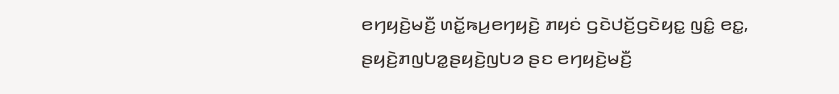ꤕꤚꤟꤢꤧ꤬ꤗꤢꤪ꤬ ꤛꤢꤩ꤭ꤒꤣ꤬ꤕꤚꤟꤢꤧ꤬ ꤊꤟꤢꤦ ꤞꤢꤧꤓꤢꤩ꤬ꤞꤢꤧꤟꤢ꤭ ꤜꤢꤨ꤭ ꤕꤢ꤭, ꤔꤟꤢꤧ꤬ꤊꤜꤝꤤ꤭ꤔꤟꤢꤧ꤬ꤜꤝꤤ ꤔꤢ ꤕꤚꤟꤢꤧ꤬ꤗꤢꤪ꤬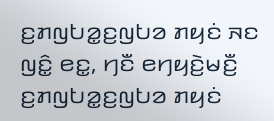ꤢ꤬ꤊꤜꤝꤤ꤭ꤢ꤬ꤜꤝꤤ ꤊꤟꤢꤦ ꤏꤢ ꤜꤢꤨ꤭ ꤕꤢ꤭, ꤚꤢꤪ ꤕꤚꤟꤢꤧ꤬ꤗꤢꤪ꤬ ꤢ꤬ꤊꤜꤝꤤ꤭ꤢ꤬ꤜꤝꤤ ꤊꤟꤢꤦ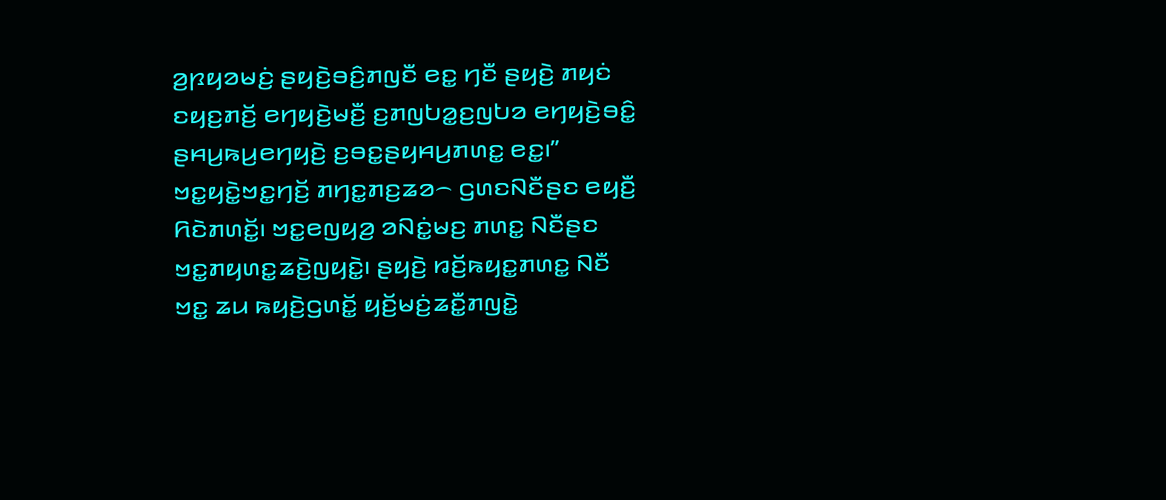ꤤ꤬ꤐꤟꤤꤗꤢꤦ꤬ ꤔꤟꤢꤧ꤬ꤋꤢꤨ꤬ꤊꤜꤢꤪ ꤕꤢ꤭ ꤚꤢꤪ ꤔꤟꤢꤧ꤬ ꤊꤟꤢꤦ ꤢꤟꤢ꤬ꤊꤢꤩ꤬ ꤕꤚꤟꤢꤧ꤬ꤗꤢꤪ꤬ ꤢ꤬ꤊꤜꤝꤤ꤭ꤢ꤬ꤜꤝꤤ ꤕꤚꤟꤢꤧ꤬ꤋꤢꤨ꤭ ꤔꤌꤣ꤬ꤒꤣ꤬ꤕꤚꤟꤢꤧ꤬ ꤢ꤬ꤋꤢ꤭ꤔꤟꤌꤣ꤬ꤊꤛꤢ꤭ ꤕꤢ꤭꤯”
ꤠꤢ꤭ꤟꤢꤧ꤭ꤠꤢ꤭ꤚꤢꤩ꤬ ꤊꤚꤢ꤭ꤊꤢ꤬ꤘꤤ꤮ ꤞꤛꤢꤡꤢꤪꤔꤢ ꤕꤟꤢꤪ꤬ ꤖꤢꤧꤊꤛꤢꤩ꤭꤯ ꤠꤢ꤭ꤕꤜꤟꤤ꤬ ꤤꤡꤢꤦ꤭ꤗꤢ꤬ ꤊꤛꤢ꤭ ꤡꤢꤪꤔꤢ ꤠꤢ꤭ꤊꤟꤛꤢ꤭ꤘꤢꤧ꤬ꤜꤟꤢꤧ꤭꤯ ꤔꤟꤢꤧ꤬ ꤙꤢꤩ꤬ꤒꤟꤢ꤭ꤊꤛꤢ꤭ ꤡꤢꤪ ꤠꤢ꤭ ꤘꤣ ꤒꤟꤢꤧ꤬ꤞꤛꤢꤩ꤭ ꤟꤢꤩ꤬ꤗꤢꤦ꤬ꤘꤢꤪ꤭ꤊꤜꤢꤧ꤭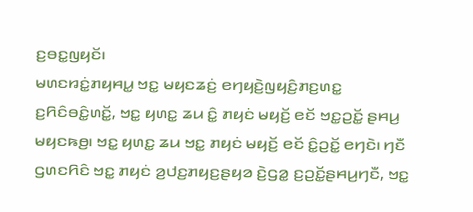ꤢ꤬ꤋꤢ꤭ꤜꤟꤢꤩ꤯
ꤗꤛꤢꤙꤢꤦ꤭ꤊꤟꤌꤣ꤭ ꤠꤢ꤭ ꤗꤟꤢꤘꤢꤦ꤬ ꤕꤚꤟꤢꤧ꤬ꤜꤟꤢꤨ꤬ꤊꤢ꤬ꤛꤢ꤭ ꤢ꤬ꤖꤢꤨꤋꤢꤨ꤭ꤛꤢꤩ꤭, ꤠꤢ꤭ ꤟꤛꤢ꤭ ꤘꤣ ꤢꤨ꤭ ꤊꤟꤢꤦ ꤗꤟꤢꤩ꤬ ꤕꤢꤩ ꤠꤢ꤭ꤑꤢꤩ꤭ ꤔꤌꤣ꤬ ꤗꤟꤢꤒꤥ꤬꤯ ꤠꤢ꤭ ꤟꤛꤢ꤭ ꤘꤣ ꤠꤢ꤭ ꤊꤟꤢꤦ ꤗꤟꤢꤩ꤬ ꤕꤢꤩ ꤢꤨ꤭ꤑꤢꤩ꤭ ꤕꤚꤢꤧ꤯ ꤚꤢꤪ ꤞꤛꤢꤖꤢꤨ ꤠꤢ꤭ ꤊꤟꤢꤦ ꤤ꤬ꤓꤢ꤬ꤊꤟꤢ꤬ꤔꤟꤤ ꤢꤧ꤬ꤞꤤ꤭ ꤢ꤬ꤑꤢꤩ꤭ꤔꤌꤣ꤬ꤚꤢꤪ, ꤠꤢ꤭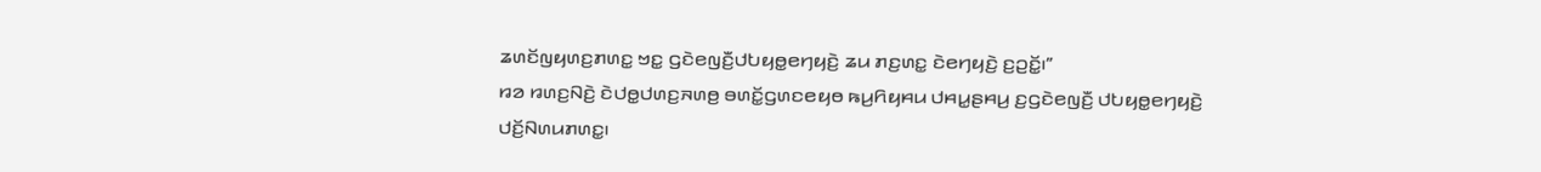ꤘꤛꤢꤩꤜꤟꤛꤢ꤬ꤊꤛꤢ꤭ ꤠꤢ꤭ ꤞꤢꤧꤕꤜꤢꤪ꤬ꤓꤝꤟꤥ꤭ꤕꤚꤟꤢꤧ꤬ ꤘꤣ ꤊꤢ꤬ꤛꤢ꤭ ꤢꤧꤕꤚꤟꤢꤧ꤬ ꤢ꤬ꤑꤢꤩ꤭꤯”
ꤙꤤ ꤙꤛꤢ꤬ꤡꤢꤧ꤬ ꤢꤧꤓꤥ꤭ꤓꤛꤢ꤬ꤏꤛꤥ꤬ ꤋꤛꤢꤩ꤭ꤞꤛꤢꤕꤟꤥ ꤒꤣ꤬ꤖꤟꤌꤣ ꤓꤌꤣ꤭ꤔꤌꤣ꤬ ꤢ꤬ꤞꤢꤧꤕꤜꤢꤪ꤬ ꤓꤝꤟꤥ꤭ꤕꤚꤟꤢꤧ꤬ ꤓꤢꤩ꤬ꤡꤛꤣꤊꤛꤢ꤭꤯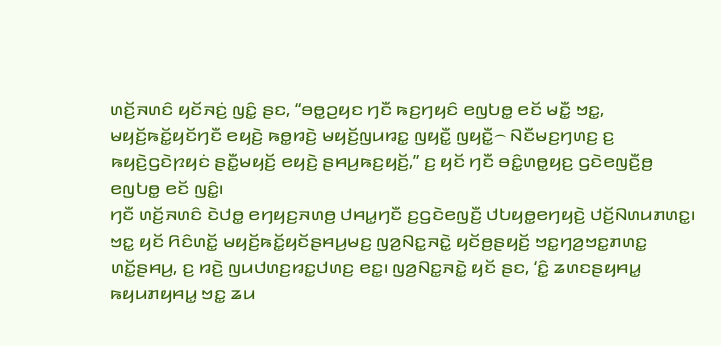ꤛꤢꤩ꤬ꤏꤛꤢꤨ ꤟꤢꤩꤏꤢꤦ꤬ ꤜꤢꤨ꤭ ꤔꤢ, “ꤋꤥ꤭ꤑꤟꤢ ꤚꤢꤪ ꤒꤢ꤬ꤚꤟꤢꤨ ꤕꤜꤝꤥ꤭ ꤕꤢꤩ ꤗꤢꤪ꤭ ꤠꤢ꤭, ꤗꤟꤢꤩ꤬ꤒꤢꤩ꤭ꤟꤢꤩꤚꤢꤪ ꤕꤟꤢꤧ꤬ ꤒꤥ꤭ꤙꤢꤧ꤬ ꤗꤟꤢꤩ꤬ꤜꤣꤙꤢ꤭ ꤜꤟꤢꤪ꤭ ꤜꤟꤢꤪ꤭꤮ ꤡꤢꤪꤗꤢ꤬ꤚꤛꤢ꤬ ꤢ꤬ ꤒꤟꤢꤧ꤬ꤞꤢꤧꤐꤟꤢꤦ ꤔꤢꤪ꤭ꤗꤟꤢꤩ꤬ ꤕꤟꤢꤧ꤬ ꤔꤌꤣ꤬ꤒꤢ꤬ꤟꤢꤩ꤬,” ꤢ꤬ ꤟꤢꤩ ꤚꤢꤪ ꤋꤢꤨ꤭ꤛꤥ꤭ꤟꤢ꤬ ꤞꤢꤧꤕꤜꤢꤪ꤬ꤥ꤬ ꤕꤜꤝꤥ꤭ ꤕꤢꤩ ꤜꤢꤨ꤭꤯
ꤚꤢꤪ ꤛꤢꤩ꤬ꤏꤛꤢꤨ ꤢꤧꤓꤥ꤭ ꤕꤚꤟꤢ꤬ꤏꤛꤥ꤬ ꤓꤌꤣ꤭ꤚꤢꤪ ꤢ꤬ꤞꤢꤧꤕꤜꤢꤪ꤬ ꤓꤝꤟꤥ꤭ꤕꤚꤟꤢꤧ꤬ ꤓꤢꤩ꤬ꤡꤛꤣꤊꤛꤢ꤭꤯
ꤠꤢ꤭ ꤟꤢꤩ ꤖꤢꤨꤛꤢꤩ꤭ ꤗꤟꤢꤩ꤬ꤒꤢꤩ꤭ꤟꤢꤩꤔꤌꤣ꤬ꤗꤢ꤬ ꤜꤤ꤬ꤡꤢ꤭ꤏꤢꤧ꤭ ꤟꤢꤩꤥ꤬ꤔꤟꤢꤩ꤬ ꤠꤢ꤭ꤚꤤ꤬ꤠꤢ꤭ꤊꤛꤢ꤭ ꤛꤢꤩ꤭ꤔꤌꤣ꤬, ꤢ꤬ ꤙꤢꤧ꤬ ꤜꤣꤓꤛꤢ꤬ꤙꤢ꤭ꤓꤛꤢ꤬ ꤕꤢ꤭꤯ ꤜꤤ꤬ꤡꤢ꤭ꤏꤢꤧ꤭ ꤟꤢꤩ ꤔꤢ, ‘ꤢꤨ꤭ ꤘꤛꤢꤔꤟꤌꤣ꤭ ꤒꤟꤣꤊꤟꤌꤣ꤭ ꤠꤢ꤭ ꤘꤣ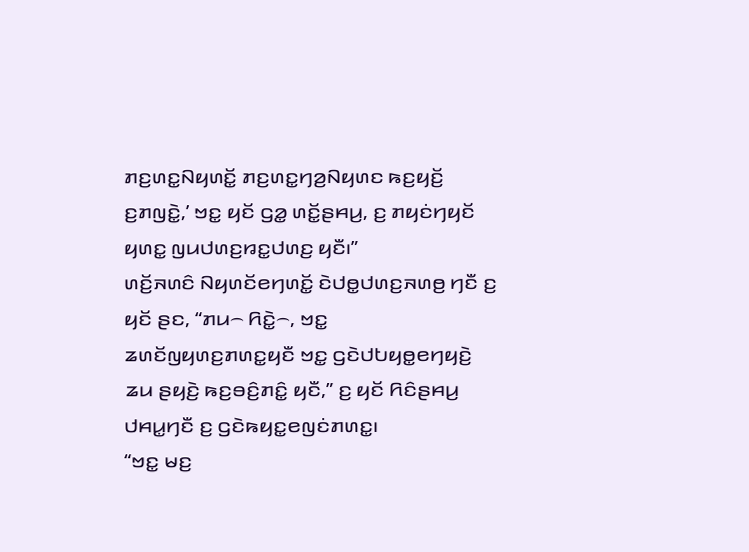ꤊꤢ꤬ꤛꤢ꤭ꤡꤟꤛꤢꤩ꤭ ꤊꤢ꤬ꤛꤢ꤭ꤚꤤ꤬ꤡꤟꤛꤢ ꤒꤢ꤬ꤟꤢꤩ꤬ ꤢ꤬ꤊꤜꤢꤧ꤭,’ ꤠꤢ꤭ ꤟꤢꤩ ꤞꤤ꤭ ꤛꤢꤩ꤭ꤔꤌꤣ꤬, ꤢ꤬ ꤊꤟꤢꤦꤚꤟꤢꤩ ꤟꤛꤢ꤭ ꤜꤣꤓꤛꤢ꤬ꤙꤢ꤭ꤓꤛꤢ꤬ ꤟꤢꤪ꤯”
ꤛꤢꤩ꤬ꤏꤛꤢꤨ ꤡꤟꤛꤢꤩꤕꤚꤛꤢꤩ꤭ ꤢꤧꤓꤥ꤭ꤓꤛꤢ꤬ꤏꤛꤥ꤬ ꤚꤢꤪ ꤢ꤬ ꤟꤢꤩ ꤔꤢ, “ꤊꤣ꤮ ꤖꤢꤧ꤭꤮, ꤠꤢ꤭ ꤘꤛꤢꤩꤜꤟꤛꤢ꤬ꤊꤛꤢ꤭ꤟꤢꤪ ꤠꤢ꤭ ꤞꤢꤧꤓꤝꤟꤥ꤭ꤕꤚꤟꤢꤧ꤬ ꤘꤣ ꤔꤟꤢꤧ꤬ ꤒꤢ꤬ꤋꤢꤨ꤬ꤊꤢꤨ꤭ ꤟꤢꤪ,” ꤢ꤬ ꤟꤢꤩ ꤖꤢꤨꤔꤌꤣ꤬ ꤓꤌꤣ꤭ꤚꤢꤪ ꤢ꤬ ꤞꤢꤧꤒꤟꤢ꤭ꤕꤜꤢꤦꤊꤛꤢ꤭꤯
“ꤠꤢ꤭ ꤗꤢ꤬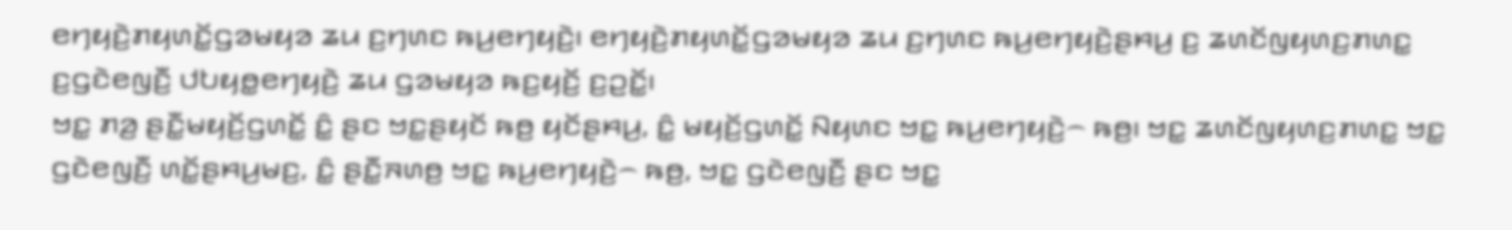ꤕꤚꤟꤢꤧ꤬ꤊꤟꤛꤢꤩ꤭ꤞꤤꤗꤟꤤ ꤘꤣ ꤢ꤬ꤚꤛꤢ ꤒꤣ꤬ꤕꤚꤟꤢꤧ꤬꤯ ꤕꤚꤟꤢꤧ꤬ꤊꤟꤛꤢꤩ꤭ꤞꤤꤗꤟꤤ ꤘꤣ ꤢ꤬ꤚꤛꤢ ꤒꤣ꤬ꤕꤚꤟꤢꤧ꤬ꤔꤌꤣ꤬ ꤢ꤬ ꤘꤛꤢꤩꤜꤟꤛꤢ꤬ꤊꤛꤢ꤭ ꤢ꤬ꤞꤢꤧꤕꤜꤢꤪ꤬ ꤓꤝꤟꤥ꤭ꤕꤚꤟꤢꤧ꤬ ꤘꤣ ꤞꤤꤗꤟꤤ ꤒꤢ꤬ꤟꤢꤩ꤬ ꤢ꤬ꤑꤢꤩ꤭꤯
ꤠꤢ꤭ ꤊꤤ꤬ ꤔꤢꤪ꤭ꤗꤟꤢꤩ꤬ꤞꤛꤢꤩ꤭ ꤢꤨ꤭ ꤔꤢ ꤠꤢ꤭ꤔꤟꤢꤩ ꤒꤥ꤬ ꤟꤢꤩꤔꤌꤣ꤬, ꤢꤨ꤭ ꤗꤟꤢꤩ꤬ꤞꤛꤢꤩ꤭ ꤡꤟꤛꤢ ꤠꤢ꤭ ꤒꤣ꤬ꤕꤚꤟꤢꤧ꤬꤮ ꤒꤥ꤬꤯ ꤠꤢ꤭ ꤘꤛꤢꤩꤜꤟꤛꤢ꤬ꤊꤛꤢ꤭ ꤠꤢ꤭ ꤞꤢꤧꤕꤜꤢꤪ꤬ ꤛꤢꤩ꤭ꤔꤌꤣ꤬ꤗꤢ꤬, ꤢꤨ꤭ ꤔꤢꤪ꤭ꤏꤛꤥ꤬ ꤠꤢ꤭ ꤒꤣ꤬ꤕꤚꤟꤢꤧ꤬꤮ ꤒꤥ꤬, ꤠꤢ꤭ ꤞꤢꤧꤕꤜꤢꤪ꤬ ꤔꤢ ꤠꤢ꤭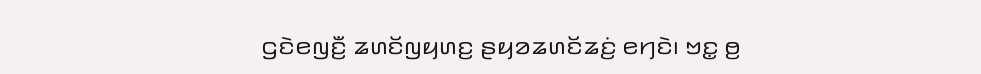ꤞꤢꤧꤕꤜꤢꤪ꤬ ꤘꤛꤢꤩꤜꤟꤛꤢ꤬ ꤔꤟꤤꤘꤛꤢꤩꤘꤢꤦ꤬ ꤕꤚꤢꤧ꤯ ꤠꤢ꤭ ꤥ꤬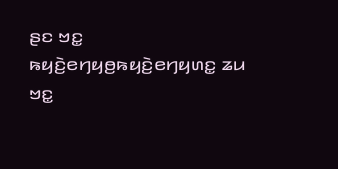ꤔꤢ ꤠꤢ꤭ ꤒꤟꤢꤧ꤬ꤕꤚꤟꤥ꤬ꤒꤟꤢꤧ꤬ꤕꤚꤟꤛꤢ꤭ ꤘꤣ ꤠꤢ꤭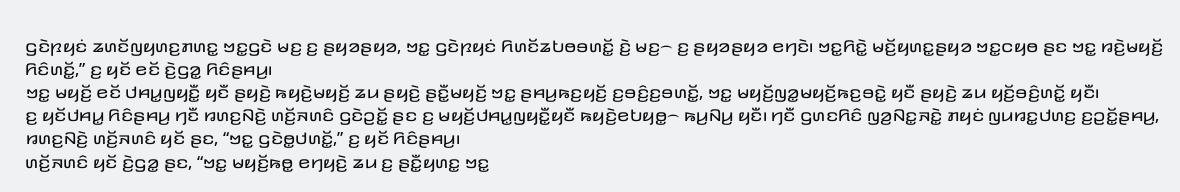ꤞꤢꤧꤐꤟꤢꤦ ꤘꤛꤢꤩꤜꤟꤛꤢ꤬ꤊꤛꤢ꤭ ꤠꤢ꤭ꤞꤢꤧ ꤗꤢ꤬ ꤢ꤬ ꤔꤟꤤꤔꤟꤤ, ꤠꤢ꤭ ꤞꤢꤧꤐꤟꤢꤦ ꤖꤛꤢꤩꤘꤝꤥꤋꤛꤢꤩ꤭ ꤢꤧ꤬ ꤗꤢ꤬꤮ ꤢ꤬ ꤔꤟꤤꤔꤟꤤ ꤕꤚꤢꤧ꤯ ꤠꤢ꤭ꤖꤢꤧ꤭ ꤗꤢꤩ꤬ꤟꤛꤢ꤭ꤔꤟꤤ ꤠꤢ꤭ꤍꤟꤥ ꤔꤢ ꤠꤢ꤭ ꤙꤢꤧ꤬ꤗꤟꤢꤩ꤬ ꤖꤢꤨꤛꤢꤩ꤭,” ꤢ꤬ ꤟꤢꤩ ꤕꤢꤩ ꤢꤧ꤬ꤞꤤ꤭ ꤖꤢꤨꤔꤌꤣ꤬꤯
ꤠꤢ꤭ ꤗꤟꤢꤩ꤬ ꤕꤢꤩ ꤓꤌꤣ꤭ꤜꤟꤢꤪ꤭ ꤟꤢꤪ ꤔꤟꤢꤧ꤬ ꤒꤟꤢꤧ꤬ꤗꤟꤢꤩ꤬ ꤘꤣ ꤔꤟꤢꤧ꤬ ꤔꤢꤪ꤭ꤗꤟꤢꤩ꤬ ꤠꤢ꤭ ꤔꤌꤣ꤬ꤒꤢ꤬ꤟꤢꤩ꤬ ꤢ꤬ꤋꤢꤨ꤬ꤢ꤬ꤋꤛꤢꤩ꤭, ꤠꤢ꤭ ꤗꤟꤢꤩ꤬ꤜꤤ꤭ꤗꤟꤢꤩ꤬ꤒꤢ꤬ꤋꤢꤧ꤭ ꤟꤢꤪ ꤔꤟꤢꤧ꤬ ꤘꤣ ꤟꤢꤩ꤬ꤋꤢꤨ꤬ꤛꤢꤩ꤭ ꤟꤢꤪ꤯
ꤢ꤬ ꤟꤢꤩꤓꤌꤣ꤭ ꤖꤢꤨꤔꤌꤣ꤬ ꤚꤢꤪ ꤙꤛꤢ꤬ꤡꤢꤧ꤬ ꤛꤢꤩ꤬ꤏꤛꤢꤨ ꤞꤢꤧꤑꤢꤩ꤭ ꤔꤢ ꤢ꤬ ꤗꤟꤢꤩ꤬ꤓꤌꤣ꤭ꤜꤟꤢꤪ꤭ꤟꤢꤪ ꤒꤟꤢꤧ꤬ꤕꤝꤟꤥ꤭꤮ ꤒꤣ꤬ꤡꤣ꤬ ꤟꤢꤪ꤯ ꤚꤢꤪ ꤞꤛꤢꤖꤢꤨ ꤜꤤ꤬ꤡꤢ꤭ꤏꤢꤧ꤭ ꤊꤟꤢꤦ ꤜꤣꤙꤢ꤭ꤓꤛꤢ꤬ ꤢ꤬ꤑꤢꤩ꤭ꤔꤌꤣ꤬, ꤙꤛꤢ꤬ꤡꤢꤧ꤬ ꤛꤢꤩ꤬ꤏꤛꤢꤨ ꤟꤢꤩ ꤔꤢ, “ꤠꤢ꤭ ꤞꤢꤧꤥ꤭ꤓꤛꤢꤩ꤭,” ꤢ꤬ ꤟꤢꤩ ꤖꤢꤨꤔꤌꤣ꤬꤯
ꤛꤢꤩ꤬ꤏꤛꤢꤨ ꤟꤢꤩ ꤢꤧ꤬ꤞꤤ꤭ ꤔꤢ, “ꤠꤢ꤭ ꤗꤟꤢꤩ꤬ꤒꤥ꤭ ꤕꤚꤟꤢꤧ꤬ ꤘꤣ ꤢ꤬ ꤔꤢꤪ꤭ꤟꤛꤢ꤭ ꤠꤢ꤭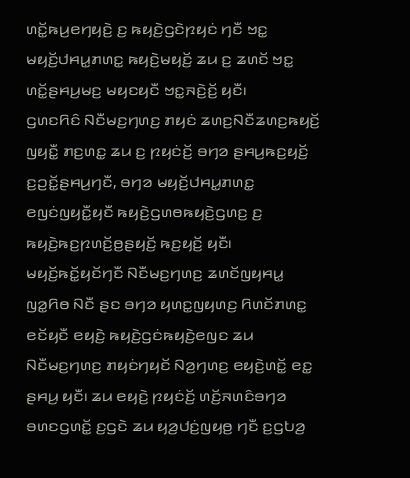ꤛꤢꤩ꤭ꤒꤣ꤬ꤕꤚꤟꤢꤧ꤬ ꤢ꤬ ꤒꤟꤢꤧ꤬ꤞꤢꤧꤐꤟꤢꤦ ꤚꤢꤪ ꤠꤢ꤭ ꤗꤟꤢꤩ꤬ꤓꤌꤣ꤭ꤊꤛꤢ꤭ ꤒꤟꤢꤧ꤬ꤗꤟꤢꤩ꤬ ꤘꤣ ꤢ꤬ ꤘꤛꤢꤩ ꤠꤢ꤭ ꤛꤢꤩ꤭ꤔꤌꤣ꤬ꤗꤢ꤬ ꤗꤟꤢꤟꤢꤪ ꤠꤢ꤭ꤏꤢꤧ꤬ꤢꤩ꤬ ꤟꤢꤪ꤯
ꤞꤛꤢꤖꤢꤨ ꤡꤢꤪꤗꤢ꤬ꤚꤛꤢ꤬ ꤊꤟꤢꤦ ꤘꤛꤢ꤬ꤡꤢꤪꤘꤛꤢ꤬ꤒꤟꤢꤩ꤬ ꤜꤟꤢꤪ꤭ ꤊꤢ꤬ꤛꤢ꤭ ꤘꤣ ꤢ꤬ ꤐꤟꤢꤦꤢꤩ꤬ ꤋꤚꤤ ꤔꤌꤣ꤬ꤒꤢ꤬ꤟꤢꤩ꤬ ꤢ꤬ꤑꤢꤩ꤭ꤔꤌꤣ꤬ꤚꤢꤪ, ꤋꤚꤤ ꤗꤟꤢꤩ꤬ꤓꤌꤣ꤭ꤊꤛꤢ꤭ ꤕꤜꤢꤦꤜꤟꤢꤪ꤭ꤟꤢꤪ ꤒꤟꤢꤧ꤬ꤞꤛꤥꤒꤟꤢꤧ꤬ꤞꤛꤢ꤬ ꤢ꤬ ꤒꤟꤢꤧ꤬ꤒꤢ꤬ꤐꤛꤢꤩ꤬ꤥ꤬ꤔꤟꤢꤩ꤬ ꤒꤢ꤬ꤟꤢꤩ꤬ ꤟꤢꤪ꤯
ꤗꤟꤢꤩ꤬ꤒꤢꤩ꤭ꤟꤢꤩꤚꤢꤪ ꤡꤢꤪꤗꤢ꤬ꤚꤛꤢ꤬ ꤘꤛꤢꤩꤜꤟꤌꤣ꤭ ꤜꤤ꤭ꤖꤥ ꤡꤢꤪ ꤔꤢ ꤋꤚꤤ ꤟꤛꤢ꤭ꤜꤟꤛꤢ꤬ ꤖꤛꤢꤩꤊꤛꤢ꤭ ꤕꤢꤩꤟꤢꤪ ꤕꤟꤢꤧ꤬ ꤒꤟꤢꤧ꤬ꤞꤢꤦꤒꤟꤢꤧ꤬ꤕꤜꤢ ꤘꤣ ꤡꤢꤪꤗꤢ꤬ꤚꤛꤢ꤬ ꤊꤟꤢꤦꤚꤟꤢꤩ ꤡꤤ꤬ꤚꤛꤢ꤬ ꤕꤟꤢꤧ꤬ꤛꤢꤩ꤭ ꤕꤢ꤭ ꤔꤌꤣ꤬ ꤟꤢꤪ꤯ ꤘꤣ ꤕꤟꤢꤧ꤬ ꤐꤟꤢꤦꤢꤩ꤬ ꤛꤢꤩ꤬ꤏꤛꤢꤨꤋꤚꤤ ꤋꤛꤢꤞꤛꤢꤩ꤭ ꤢ꤬ꤞꤢꤧ ꤘꤣ ꤟꤤ꤬ꤓꤢꤦ꤬ꤜꤟꤥ꤬ ꤚꤢꤪ ꤢ꤬ꤞꤝꤤ꤬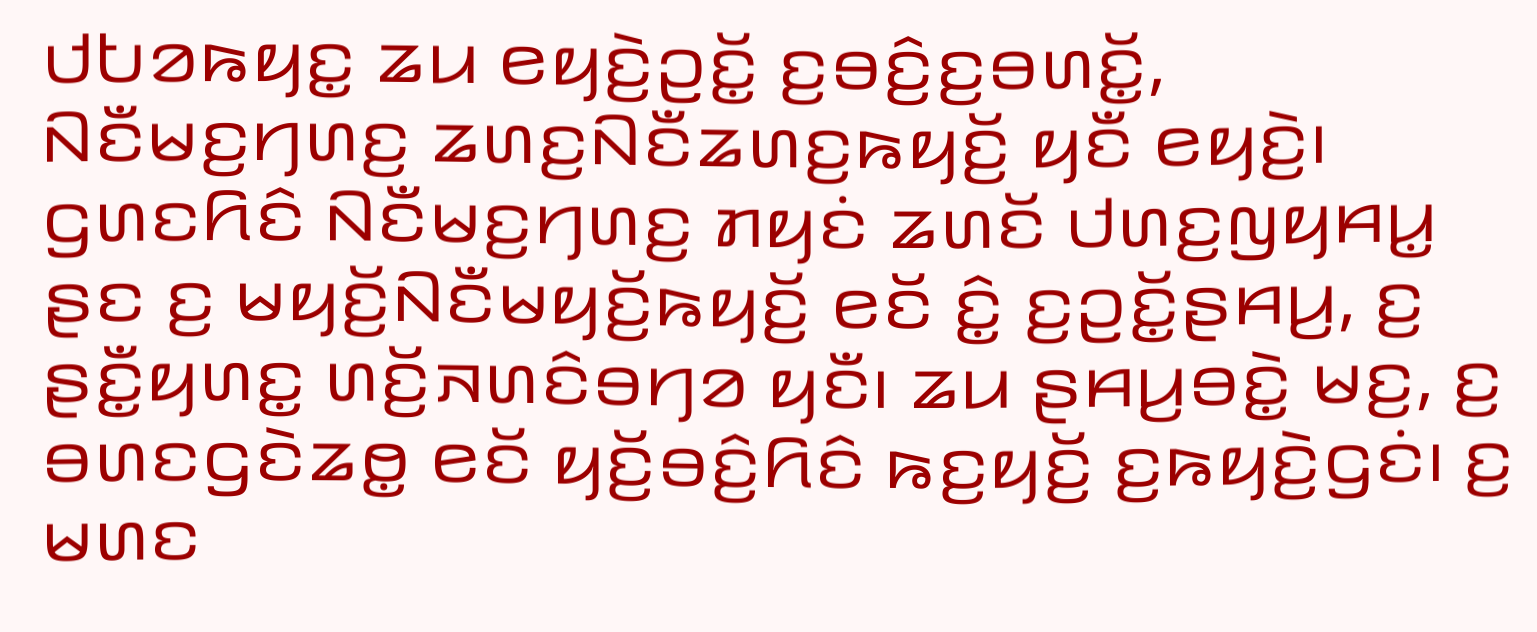ꤓꤝꤤꤒꤟꤢ꤭ ꤘꤣ ꤕꤟꤢꤧ꤬ꤑꤢꤩ꤭ ꤢ꤬ꤋꤢꤨ꤬ꤢ꤬ꤋꤛꤢꤩ꤭, ꤡꤢꤪꤗꤢ꤬ꤚꤛꤢ꤬ ꤘꤛꤢ꤬ꤡꤢꤪꤘꤛꤢ꤬ꤒꤟꤢꤩ꤬ ꤟꤢꤪ ꤕꤟꤢꤧ꤬꤯ ꤞꤛꤢꤖꤢꤨ ꤡꤢꤪꤗꤢ꤬ꤚꤛꤢ꤬ ꤊꤟꤢꤦ ꤘꤛꤢꤩ ꤓꤛꤢ꤬ꤜꤟꤌꤣ꤭ ꤔꤢ ꤢ꤬ ꤗꤟꤢꤩ꤬ꤡꤢꤪꤗꤟꤢꤩ꤬ꤒꤟꤢꤩ꤬ ꤕꤢꤩ ꤢꤨ꤭ ꤢ꤬ꤑꤢꤩ꤭ꤔꤌꤣ꤬, ꤢ꤬ ꤔꤢꤪ꤭ꤟꤛꤢ꤭ ꤛꤢꤩ꤬ꤏꤛꤢꤨꤋꤚꤤ ꤟꤢꤪ꤯ ꤘꤣ ꤔꤌꤣ꤬ꤋꤢꤧ꤭ ꤗꤢ꤬, ꤢ꤬ ꤋꤛꤢꤞꤢꤧꤘꤥ꤭ ꤕꤢꤩ ꤟꤢꤩ꤬ꤋꤢꤨ꤬ꤖꤢꤨ ꤒꤢ꤬ꤟꤢꤩ꤬ ꤢ꤬ꤒꤟꤢꤧ꤬ꤞꤢꤦ꤯ ꤢ꤬ ꤗꤛꤢ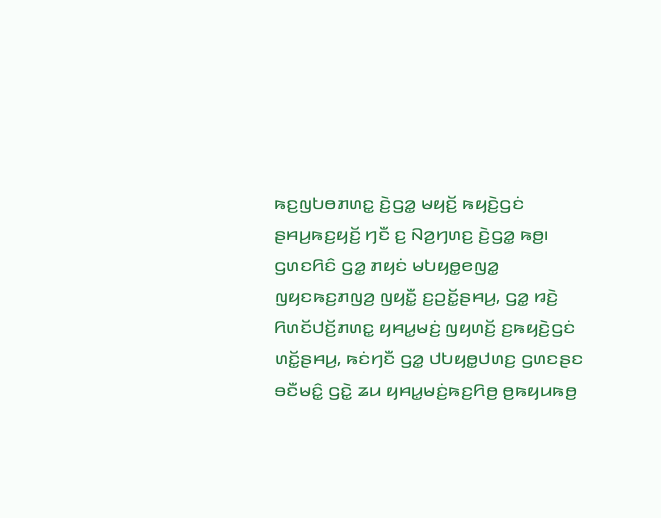ꤒꤢ꤬ꤜꤝꤥꤊꤛꤢ꤭ ꤢꤧ꤬ꤞꤤ꤭ ꤗꤟꤢꤩ꤬ ꤒꤟꤢꤧ꤬ꤞꤢꤦ ꤔꤌꤣ꤬ꤒꤢ꤬ꤟꤢꤩ꤬ ꤚꤢꤪ ꤢ꤬ ꤡꤤ꤬ꤚꤛꤢ꤬ ꤢꤧ꤬ꤞꤤ꤭ ꤒꤥ꤬꤯
ꤞꤛꤢꤖꤢꤨ ꤞꤤ꤭ ꤊꤟꤢꤦ ꤗꤝꤟꤥ꤭ꤕꤜꤤ꤭ ꤜꤟꤢꤒꤢ꤬ꤊꤜꤤ꤬ ꤜꤟꤢꤪ꤭ ꤢ꤬ꤑꤢꤩ꤭ꤔꤌꤣ꤬, ꤞꤤ꤭ ꤙꤢꤧ꤬ ꤖꤛꤢꤩꤓꤢꤩ꤬ꤊꤛꤢ꤭ ꤟꤌꤣ꤭ꤗꤢꤦ꤬ ꤜꤟꤛꤢꤩ꤬ ꤢ꤬ꤒꤟꤢꤧ꤬ꤞꤢꤦ ꤛꤢꤩ꤭ꤔꤌꤣ꤬, ꤒꤢꤦꤚꤢꤪ ꤞꤤ꤭ ꤓꤝꤟꤥ꤭ꤓꤛꤢ꤬ ꤞꤛꤢꤔꤢ ꤋꤢꤪꤗꤢꤨ꤭ ꤞꤢꤧ꤭ ꤘꤣ ꤟꤌꤣ꤭ꤗꤢꤦ꤬ꤒꤢ꤬ꤖꤥ꤬ ꤥ꤬ꤒꤟꤣꤒꤥ꤬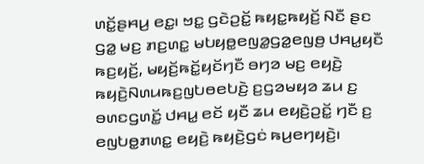ꤛꤢꤩ꤭ꤔꤌꤣ꤬ ꤕꤢ꤭꤯ ꤠꤢ꤭ ꤞꤢꤧꤑꤢꤩ꤭ ꤒꤟꤢ꤭ꤒꤟꤢꤩ꤬ ꤡꤢꤪ ꤔꤢ ꤞꤤ꤭ ꤗꤢ꤬ ꤊꤢ꤬ꤛꤢ꤭ ꤗꤝꤟꤥ꤭ꤕꤜꤤ꤭ꤞꤤ꤭ꤕꤜꤥ꤬ ꤓꤌꤣ꤭ꤟꤢꤪ ꤒꤢ꤬ꤟꤢꤩ꤬, ꤗꤟꤢꤩ꤬ꤒꤢꤩ꤭ꤟꤢꤩꤚꤢꤪ ꤋꤚꤤ ꤗꤢ꤬ ꤕꤟꤢꤧ꤬ ꤒꤟꤢꤧ꤬ꤡꤛꤣꤒꤢ꤬ꤜꤝꤥꤕꤝꤢꤧ꤬ ꤢ꤬ꤞꤤꤗꤟꤤ ꤘꤣ ꤢ꤬ ꤋꤛꤢꤞꤛꤢꤩ꤭ ꤓꤌꤣ꤭ ꤕꤢꤩ ꤟꤢꤪ ꤘꤣ ꤕꤟꤢꤧ꤬ꤑꤢꤩ꤭ ꤚꤢꤪ ꤢ꤬ ꤕꤜꤝꤥ꤭ꤊꤛꤢ꤭ ꤕꤟꤢꤧ꤬ ꤒꤟꤢꤧ꤬ꤞꤢꤦ ꤒꤣ꤬ꤕꤚꤟꤢꤧ꤬꤯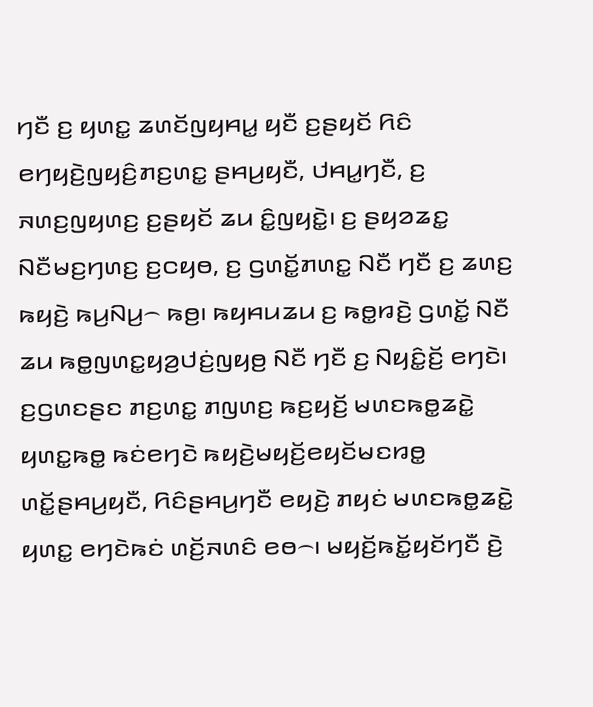ꤚꤢꤪ ꤢ꤬ ꤟꤛꤢ꤭ ꤘꤛꤢꤩꤜꤟꤌꤣ꤭ ꤟꤢꤪ ꤢ꤬ꤔꤟꤢꤩ ꤖꤢꤨ ꤕꤚꤟꤢꤧ꤬ꤜꤟꤢꤨ꤬ꤊꤢ꤬ꤛꤢ꤭ ꤔꤌꤣ꤬ꤟꤢꤪ, ꤓꤌꤣ꤭ꤚꤢꤪ, ꤢ꤬ ꤏꤛꤢ꤬ꤜꤟꤛꤢ꤬ ꤢ꤬ꤔꤟꤢꤩ ꤘꤣ ꤢꤨ꤭ꤜꤟꤢꤧ꤭꤯ ꤢ꤬ ꤔꤟꤤꤘꤢ꤭ ꤡꤢꤪꤗꤢ꤬ꤚꤛꤢ꤬ ꤢ꤬ꤍꤟꤥ, ꤢ꤬ ꤞꤛꤢꤩ꤭ꤊꤛꤢ꤭ ꤡꤢꤪ ꤚꤢꤪ ꤢ꤬ ꤘꤛꤢ꤬ ꤒꤟꤢꤧ꤬ ꤒꤣ꤬ꤡꤣ꤬꤮ ꤒꤥ꤬꤯ ꤒꤟꤌꤣꤘꤣ ꤢ꤬ ꤒꤥ꤭ꤙꤢꤧ꤬ ꤞꤛꤢꤩ꤭ ꤡꤢꤪ ꤘꤣ ꤒꤥ꤭ꤜꤛꤢ꤭ꤟꤤ꤬ꤓꤢꤦ꤬ꤜꤟꤥ꤬ ꤡꤢꤪ ꤚꤢꤪ ꤢ꤬ ꤡꤟꤢꤨ꤭ꤢꤩ꤬ ꤕꤚꤢꤧ꤯
ꤢ꤬ꤞꤛꤢꤔꤢ ꤊꤢ꤬ꤛꤢ꤭ ꤊꤜꤛꤢ꤬ ꤒꤢ꤬ꤟꤢꤩ꤬ ꤗꤛꤢꤒꤥ꤭ꤘꤢꤧ꤭ ꤟꤛꤢ꤭ꤒꤥ꤭ ꤒꤢꤦꤕꤚꤢꤧ ꤒꤟꤢꤧ꤬ꤗꤟꤢꤩ꤬ꤕꤟꤢꤩꤗꤢꤙꤥ꤭ ꤛꤢꤩ꤭ꤔꤌꤣ꤬ꤟꤢꤪ, ꤖꤢꤨꤔꤌꤣ꤬ꤚꤢꤪ ꤕꤟꤢꤧ꤬ ꤊꤟꤢꤦ ꤗꤛꤢꤒꤥ꤭ꤘꤢꤧ꤭ ꤟꤛꤢ꤭ ꤕꤚꤢꤧꤒꤢꤦ ꤛꤢꤩ꤬ꤏꤛꤢꤨ ꤕꤥ꤮꤯ ꤗꤟꤢꤩ꤬ꤒꤢꤩ꤭ꤟꤢꤩꤚꤢꤪ ꤢꤧ꤬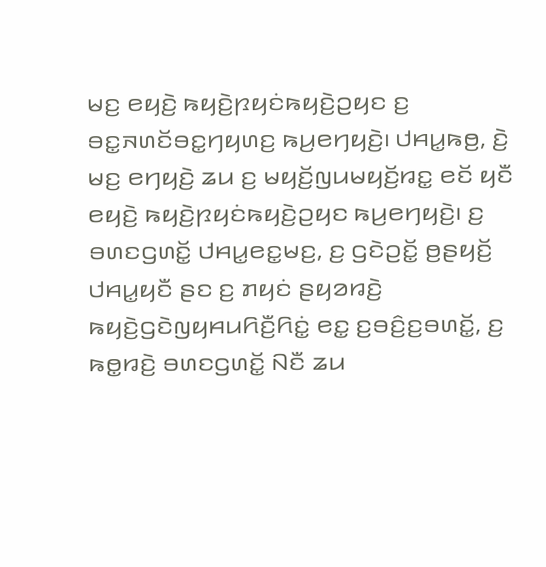ꤗꤢ꤬ ꤕꤟꤢꤧ꤬ ꤒꤟꤢꤧ꤬ꤐꤟꤢꤦꤒꤟꤢꤧ꤬ꤑꤟꤢ ꤢ꤬ ꤋꤢ꤭ꤏꤛꤢꤩꤋꤢ꤭ꤚꤟꤛꤢ꤬ ꤒꤣ꤬ꤕꤚꤟꤢꤧ꤬꤯ ꤓꤌꤣ꤭ꤒꤥ꤬, ꤢꤧ꤬ ꤗꤢ꤬ ꤕꤚꤟꤢꤧ꤬ ꤘꤣ ꤢ꤬ ꤗꤟꤢꤩ꤬ꤜꤣꤗꤟꤢꤩ꤬ꤙꤢ꤭ ꤕꤢꤩ ꤟꤢꤪ ꤕꤟꤢꤧ꤬ ꤒꤟꤢꤧ꤬ꤐꤟꤢꤦꤒꤟꤢꤧ꤬ꤑꤟꤢ ꤒꤣ꤬ꤕꤚꤟꤢꤧ꤬꤯ ꤢ꤬ ꤋꤛꤢꤞꤛꤢꤩ꤭ ꤓꤌꤣ꤭ꤕꤢ꤭ꤗꤢ꤬, ꤢ꤬ ꤞꤢꤧꤑꤢꤩ꤭ ꤥ꤬ꤔꤟꤢꤩ꤬ ꤓꤌꤣ꤭ꤟꤢꤪ ꤔꤢ ꤢ꤬ ꤊꤟꤢꤦ ꤔꤟꤤꤙꤢꤧ꤬ ꤒꤟꤢꤧ꤬ꤞꤢꤧꤜꤟꤌꤣꤖꤢꤪ꤬ꤖꤢꤦ꤭ ꤕꤢ꤭ ꤢ꤬ꤋꤢꤨ꤬ꤢ꤬ꤋꤛꤢꤩ꤭, ꤢ꤬ ꤒꤥ꤭ꤙꤢꤧ꤬ ꤋꤛꤢꤞꤛꤢꤩ꤭ ꤡꤢꤪ ꤘꤣ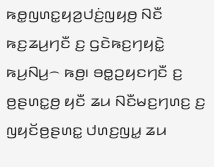ꤒꤥ꤭ꤜꤛꤢ꤭ꤟꤤ꤬ꤓꤢꤦ꤬ꤜꤟꤥ꤬ ꤡꤢꤪ ꤒꤢ꤬ꤘꤣ꤬ꤚꤢꤪ ꤢ꤬ ꤞꤢꤧꤒꤢ꤬ꤚꤟꤢꤧ꤭ ꤒꤣ꤬ꤡꤣ꤬꤮ ꤒꤥ꤬꤯ ꤋꤥ꤭ꤑꤟꤢꤚꤢꤪ ꤢ꤬ ꤥ꤬ꤔꤛꤢ꤭ꤥ꤬ ꤟꤢꤪ ꤘꤣ ꤡꤢꤪꤗꤢ꤬ꤚꤛꤢ꤬ ꤢ꤬ ꤜꤟꤢꤩꤥ꤬ꤔꤛꤢ꤭ ꤓꤛꤢ꤬ꤜꤣ꤭ ꤘꤣ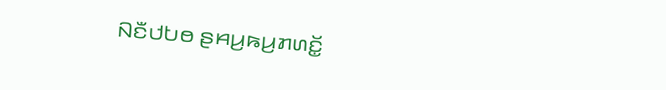ꤡꤢꤪꤓꤝꤥ ꤔꤌꤣ꤬ꤒꤣ꤬ꤊꤛꤢꤩ꤭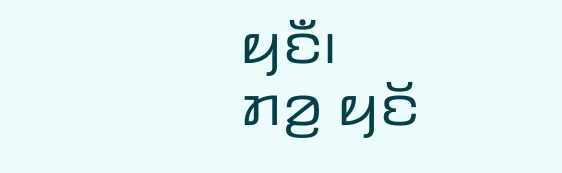ꤟꤢꤪ꤯
ꤊꤤ꤬ ꤟꤢꤩ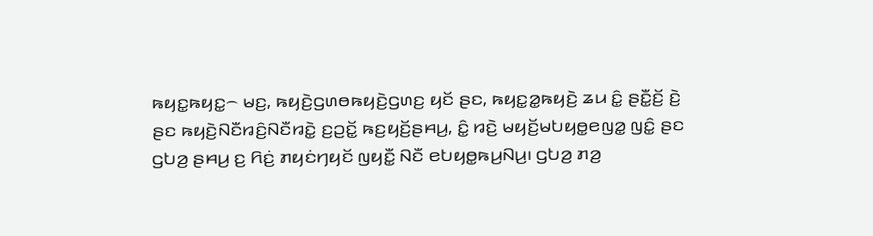ꤒꤟꤢ꤭ꤒꤟꤢ꤭꤮ ꤗꤢ꤬, ꤒꤟꤢꤧ꤬ꤞꤛꤥꤒꤟꤢꤧ꤬ꤞꤛꤢ꤬ ꤟꤢꤩ ꤔꤢ, ꤒꤟꤢ꤭ꤤ꤭ꤒꤟꤢꤧ꤬ ꤘꤣ ꤢꤨ꤭ ꤔꤢꤪ꤭ꤢꤩ꤬ ꤢꤧ꤬ ꤔꤢ ꤒꤟꤢꤧ꤬ꤡꤢꤪꤙꤢꤨ꤬ꤡꤢꤪꤙꤢꤧ꤭ ꤢ꤬ꤑꤢꤩ꤭ ꤒꤢ꤬ꤟꤢꤩ꤬ꤔꤌꤣ꤬, ꤢꤨ꤭ ꤙꤢꤧ꤬ ꤗꤟꤢꤩ꤬ꤗꤝꤟꤥ꤭ꤕꤜꤤ꤭ ꤜꤢꤨ꤭ ꤔꤢ ꤞꤝꤤ꤬ ꤔꤌꤣ꤬ ꤢ꤬ ꤖꤢꤦ꤬ ꤊꤟꤢꤦꤚꤟꤢꤩ ꤜꤟꤢꤪ꤭ ꤡꤢꤪ ꤕꤝꤟꤥ꤭ꤒꤣ꤬ꤡꤣ꤬꤯ ꤞꤝꤤ꤬ ꤊꤤ꤬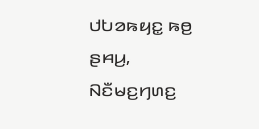ꤓꤝꤤꤒꤟꤢ꤭ ꤒꤥ꤬ ꤔꤌꤣ꤬, ꤡꤢꤪꤗꤢ꤬ꤚꤛꤢ꤬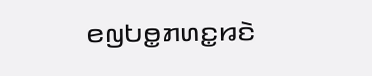ꤕꤜꤝꤥ꤭ꤊꤛꤢ꤭ꤙꤢꤧ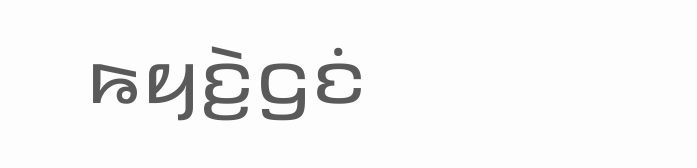ꤒꤟꤢꤧ꤬ꤞꤢꤦ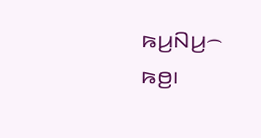ꤒꤣ꤬ꤡꤣ꤬꤮ ꤒꤥ꤬꤯